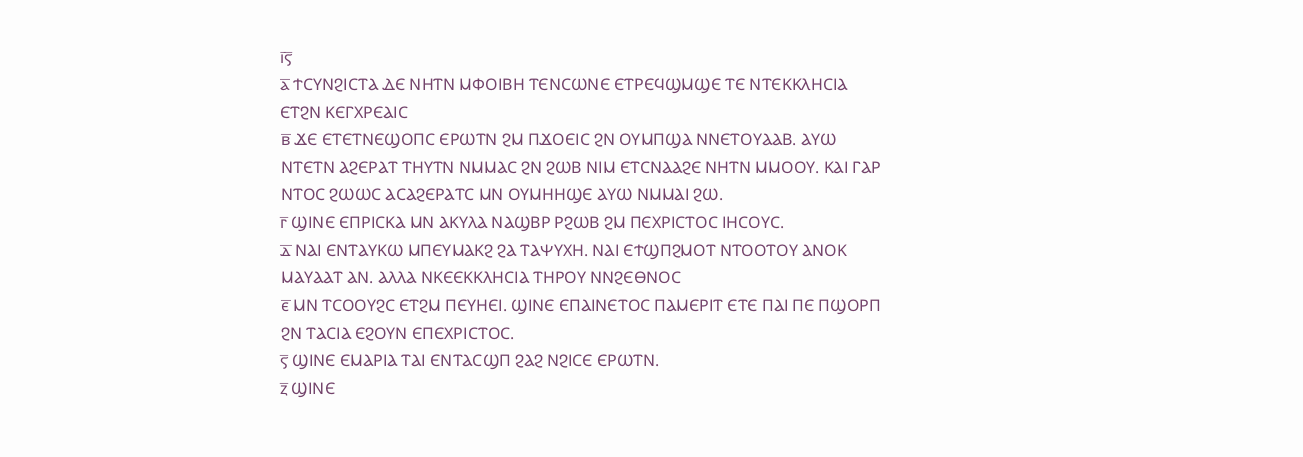ⲓ̅ⲋ̅
ⲁ̅ ϮⲤⲨⲚϨⲒⲤⲦⲀ ⲆⲈ ⲚⲎⲦⲚ ⲘⲪⲞⲒⲂⲎ ⲦⲈⲚⲤⲰⲚⲈ ⲈⲦⲢⲈϤϢⲘϢⲈ ⲦⲈ ⲚⲦⲈⲔⲔⲖⲎⲤⲒⲀ ⲈⲦϨⲚ ⲔⲈⲄⲬⲢⲈⲀⲒⲤ
ⲃ̅ ϪⲈ ⲈⲦⲈⲦⲚⲈϢⲞⲠⲤ ⲈⲢⲰⲦⲚ ϨⲘ ⲠϪⲞⲈⲒⲤ ϨⲚ ⲞⲨⲘⲠϢⲀ ⲚⲚⲈⲦⲞⲨⲀⲀⲂ. ⲀⲨⲰ ⲚⲦⲈⲦⲚ ⲀϨⲈⲢⲀⲦ ⲦⲎⲨⲦⲚ ⲚⲘⲘⲀⲤ ϨⲚ ϨⲰⲂ ⲚⲒⲘ ⲈⲦⲤⲚⲀⲀϨⲈ ⲚⲎⲦⲚ ⲘⲘⲞⲞⲨ. ⲔⲀⲒ ⲄⲀⲢ ⲚⲦⲞⲤ ϨⲰⲰⲤ ⲀⲤⲀϨⲈⲢⲀⲦⲤ ⲘⲚ ⲞⲨⲘⲎⲎϢⲈ ⲀⲨⲰ ⲚⲘⲘⲀⲒ ϨⲰ.
ⲅ̅ ϢⲒⲚⲈ ⲈⲠⲢⲒⲤⲔⲀ ⲘⲚ ⲀⲔⲨⲖⲀ ⲚⲀϢⲂⲢ ⲢϨⲰⲂ ϨⲘ ⲠⲈⲬⲢⲒⲤⲦⲞⲤ ⲒⲎⲤⲞⲨⲤ.
ⲇ̅ ⲚⲀⲒ ⲈⲚⲦⲀⲨⲔⲰ ⲘⲠⲈⲨⲘⲀⲔϨ ϨⲀ ⲦⲀⲮⲨⲬⲎ. ⲚⲀⲒ ⲈϮϢⲠϨⲘⲞⲦ ⲚⲦⲞⲞⲦⲞⲨ ⲀⲚⲞⲔ ⲘⲀⲨⲀⲀⲦ ⲀⲚ. ⲀⲖⲖⲀ ⲚⲔⲈⲈⲔⲔⲖⲎⲤⲒⲀ ⲦⲎⲢⲞⲨ ⲚⲚϨⲈⲐⲚⲞⲤ
ⲉ̅ ⲘⲚ ⲦⲤⲞⲞⲨϨⲤ ⲈⲦϨⲘ ⲠⲈⲨⲎⲈⲒ. ϢⲒⲚⲈ ⲈⲠⲀⲒⲚⲈⲦⲞⲤ ⲠⲀⲘⲈⲢⲒⲦ ⲈⲦⲈ ⲠⲀⲒ ⲠⲈ ⲠϢⲞⲢⲠ ϨⲚ ⲦⲀⲤⲒⲀ ⲈϨⲞⲨⲚ ⲈⲠⲈⲬⲢⲒⲤⲦⲞⲤ.
ⲋ̅ ϢⲒⲚⲈ ⲈⲘⲀⲢⲒⲀ ⲦⲀⲒ ⲈⲚⲦⲀⲤϢⲠ ϨⲀϨ ⲚϨⲒⲤⲈ ⲈⲢⲰⲦⲚ.
ⲍ̅ ϢⲒⲚⲈ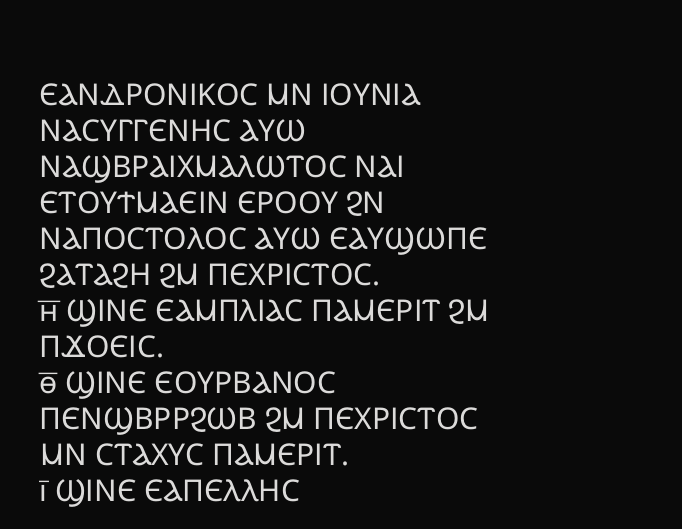ⲈⲀⲚⲆⲢⲞⲚⲒⲔⲞⲤ ⲘⲚ ⲒⲞⲨⲚⲒⲀ ⲚⲀⲤⲨⲄⲄⲈⲚⲎⲤ ⲀⲨⲰ ⲚⲀϢⲂⲢⲀⲒⲬⲘⲀⲖⲰⲦⲞⲤ ⲚⲀⲒ ⲈⲦⲞⲨϮⲘⲀⲈⲒⲚ ⲈⲢⲞⲞⲨ ϨⲚ ⲚⲀⲠⲞⲤⲦⲞⲖⲞⲤ ⲀⲨⲰ ⲈⲀⲨϢⲰⲠⲈ ϨⲀⲦⲀϨⲎ ϨⲘ ⲠⲈⲬⲢⲒⲤⲦⲞⲤ.
ⲏ̅ ϢⲒⲚⲈ ⲈⲀⲘⲠⲖⲒⲀⲤ ⲠⲀⲘⲈⲢⲒⲦ ϨⲘ ⲠϪⲞⲈⲒⲤ.
ⲑ̅ ϢⲒⲚⲈ ⲈⲞⲨⲢⲂⲀⲚⲞⲤ ⲠⲈⲚϢⲂⲢⲢϨⲰⲂ ϨⲘ ⲠⲈⲬⲢⲒⲤⲦⲞⲤ ⲘⲚ ⲤⲦⲀⲬⲨⲤ ⲠⲀⲘⲈⲢⲒⲦ.
ⲓ̅ ϢⲒⲚⲈ ⲈⲀⲠⲈⲖⲖⲎⲤ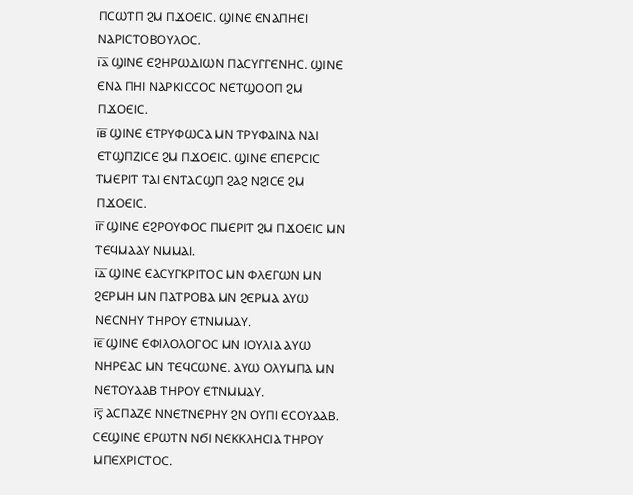ⲠⲤⲰⲦⲠ ϨⲘ ⲠϪⲞⲈⲒⲤ. ϢⲒⲚⲈ ⲈⲚⲀⲠⲎⲈⲒ ⲚⲀⲢⲒⲤⲦⲞⲂⲞⲨⲖⲞⲤ.
ⲓ̅ⲁ̅ ϢⲒⲚⲈ ⲈϨⲎⲢⲰⲆⲒⲰⲚ ⲠⲀⲤⲨⲄⲄⲈⲚⲎⲤ. ϢⲒⲚⲈ ⲈⲚⲀ ⲠⲎⲒ ⲚⲀⲢⲔⲒⲤⲤⲞⲤ ⲚⲈⲦϢⲞⲞⲠ ϨⲘ ⲠϪⲞⲈⲒⲤ.
ⲓ̅ⲃ̅ ϢⲒⲚⲈ ⲈⲦⲢⲨⲪⲰⲤⲀ ⲘⲚ ⲦⲢⲨⲪⲀⲒⲚⲀ ⲚⲀⲒ ⲈⲦϢⲠⲌⲒⲤⲈ ϨⲘ ⲠϪⲞⲈⲒⲤ. ϢⲒⲚⲈ ⲈⲠⲈⲢⲤⲒⲤ ⲦⲘⲈⲢⲒⲦ ⲦⲀⲒ ⲈⲚⲦⲀⲤϢⲠ ϨⲀϨ ⲚϨⲒⲤⲈ ϨⲘ ⲠϪⲞⲈⲒⲤ.
ⲓ̅ⲅ̅ ϢⲒⲚⲈ ⲈϨⲢⲞⲨⲪⲞⲤ ⲠⲘⲈⲢⲒⲦ ϨⲘ ⲠϪⲞⲈⲒⲤ ⲘⲚ ⲦⲈϤⲘⲀⲀⲨ ⲚⲘⲘⲀⲒ.
ⲓ̅ⲇ̅ ϢⲒⲚⲈ ⲈⲀⲤⲨⲄⲔⲢⲒⲦⲞⲤ ⲘⲚ ⲪⲖⲈⲄⲰⲚ ⲘⲚ ϨⲈⲢⲘⲎ ⲘⲚ ⲠⲀⲦⲢⲞⲂⲀ ⲘⲚ ϨⲈⲢⲘⲀ ⲀⲨⲰ ⲚⲈⲤⲚⲎⲨ ⲦⲎⲢⲞⲨ ⲈⲦⲚⲘⲘⲀⲨ.
ⲓ̅ⲉ̅ ϢⲒⲚⲈ ⲈⲪⲒⲖⲞⲖⲞⲄⲞⲤ ⲘⲚ ⲒⲞⲨⲖⲒⲀ ⲀⲨⲰ ⲚⲎⲢⲈⲀⲤ ⲘⲚ ⲦⲈϤⲤⲰⲚⲈ. ⲀⲨⲰ ⲞⲖⲨⲘⲠⲀ ⲘⲚ ⲚⲈⲦⲞⲨⲀⲀⲂ ⲦⲎⲢⲞⲨ ⲈⲦⲚⲘⲘⲀⲨ.
ⲓ̅ⲋ̅ ⲀⲤⲠⲀⲌⲈ ⲚⲚⲈⲦⲚⲈⲢⲎⲨ ϨⲚ ⲞⲨⲠⲒ ⲈⲤⲞⲨⲀⲀⲂ. ⲤⲈϢⲒⲚⲈ ⲈⲢⲰⲦⲚ ⲚϬⲒ ⲚⲈⲔⲔⲖⲎⲤⲒⲀ ⲦⲎⲢⲞⲨ ⲘⲠⲈⲬⲢⲒⲤⲦⲞⲤ.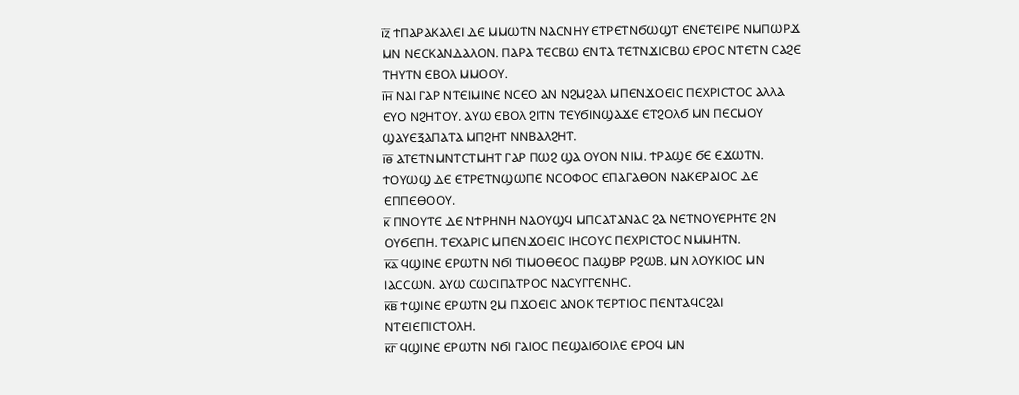ⲓ̅ⲍ̅ ϮⲠⲀⲢⲀⲔⲀⲖⲈⲒ ⲆⲈ ⲘⲘⲰⲦⲚ ⲚⲀⲤⲚⲎⲨ ⲈⲦⲢⲈⲦⲚϬⲰϢⲦ ⲈⲚⲈⲦⲈⲒⲢⲈ ⲚⲘⲠⲰⲢϪ ⲘⲚ ⲚⲈⲤⲔⲀⲚⲆⲀⲖⲞⲚ. ⲠⲀⲢⲀ ⲦⲈⲤⲂⲰ ⲈⲚⲦⲀ ⲦⲈⲦⲚϪⲒⲤⲂⲰ ⲈⲢⲞⲤ ⲚⲦⲈⲦⲚ ⲤⲀϨⲈ ⲦⲎⲨⲦⲚ ⲈⲂⲞⲖ ⲘⲘⲞⲞⲨ.
ⲓ̅ⲏ̅ ⲚⲀⲒ ⲄⲀⲢ ⲚⲦⲈⲒⲘⲒⲚⲈ ⲚⲤⲈⲞ ⲀⲚ ⲚϨⲘϨⲀⲖ ⲘⲠⲈⲚϪⲞⲈⲒⲤ ⲠⲈⲬⲢⲒⲤⲦⲞⲤ ⲀⲖⲖⲀ ⲈⲨⲞ ⲚϨⲎⲦⲞⲨ. ⲀⲨⲰ ⲈⲂⲞⲖ ϨⲒⲦⲚ ⲦⲈⲨϬⲒⲚϢⲀϪⲈ ⲈⲦϨⲞⲖϬ ⲘⲚ ⲠⲈⲤⲘⲞⲨ ϢⲀⲨⲈⲜⲀⲠⲀⲦⲀ ⲘⲠϨⲎⲦ ⲚⲚⲂⲀⲖϨⲎⲦ.
ⲓ̅ⲑ̅ ⲀⲦⲈⲦⲚⲘⲚⲦⲤⲦⲘⲎⲦ ⲄⲀⲢ ⲠⲰϨ ϢⲀ ⲞⲨⲞⲚ ⲚⲒⲘ. ϮⲢⲀϢⲈ ϬⲈ ⲈϪⲰⲦⲚ. ϮⲞⲨⲰϢ ⲆⲈ ⲈⲦⲢⲈⲦⲚϢⲰⲠⲈ ⲚⲤⲞⲪⲞⲤ ⲈⲠⲀⲄⲀⲐⲞⲚ ⲚⲀⲔⲈⲢⲀⲒⲞⲤ ⲆⲈ ⲈⲠⲠⲈⲐⲞⲞⲨ.
ⲕ̅ ⲠⲚⲞⲨⲦⲈ ⲆⲈ ⲚϮⲢⲎⲚⲎ ⲚⲀⲞⲨϢϤ ⲘⲠⲤⲀⲦⲀⲚⲀⲤ ϨⲀ ⲚⲈⲦⲚⲞⲨⲈⲢⲎⲦⲈ ϨⲚ ⲞⲨϬⲈⲠⲎ. ⲦⲈⲬⲀⲢⲒⲤ ⲘⲠⲈⲚϪⲞⲈⲒⲤ ⲒⲎⲤⲞⲨⲤ ⲠⲈⲬⲢⲒⲤⲦⲞⲤ ⲚⲘⲘⲎⲦⲚ.
ⲕ̅ⲁ̅ ϤϢⲒⲚⲈ ⲈⲢⲰⲦⲚ ⲚϬⲒ ⲦⲒⲘⲞⲐⲈⲞⲤ ⲠⲀϢⲂⲢ ⲢϨⲰⲂ. ⲘⲚ ⲖⲞⲨⲔⲒⲞⲤ ⲘⲚ ⲒⲀⲤⲤⲰⲚ. ⲀⲨⲰ ⲤⲰⲤⲒⲠⲀⲦⲢⲞⲤ ⲚⲀⲤⲨⲄⲄⲈⲚⲎⲤ.
ⲕ̅ⲃ̅ ϮϢⲒⲚⲈ ⲈⲢⲰⲦⲚ ϨⲘ ⲠϪⲞⲈⲒⲤ ⲀⲚⲞⲔ ⲦⲈⲢⲦⲒⲞⲤ ⲠⲈⲚⲦⲀϤⲤϨⲀⲒ ⲚⲦⲈⲒⲈⲠⲒⲤⲦⲞⲖⲎ.
ⲕ̅ⲅ̅ ϤϢⲒⲚⲈ ⲈⲢⲰⲦⲚ ⲚϬⲒ ⲄⲀⲒⲞⲤ ⲠⲈϢⲀⲒϬⲞⲒⲖⲈ ⲈⲢⲞϤ ⲘⲚ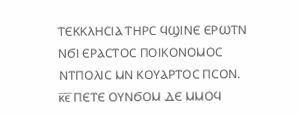ⲦⲈⲔⲔⲖⲎⲤⲒⲀ ⲦⲎⲢⲤ ϤϢⲒⲚⲈ ⲈⲢⲰⲦⲚ ⲚϬⲒ ⲈⲢⲀⲤⲦⲞⲤ ⲠⲞⲒⲔⲞⲚⲞⲘⲞⲤ ⲚⲦⲠⲞⲖⲒⲤ ⲘⲚ ⲔⲞⲨⲀⲢⲦⲞⲤ ⲠⲤⲞⲚ.
ⲕ̅ⲉ̅ ⲠⲈⲦⲈ ⲞⲨⲚϬⲞⲘ ⲆⲈ ⲘⲘⲞϤ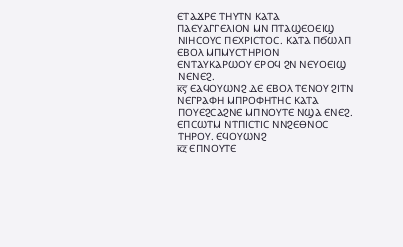ⲈⲦⲀϪⲢⲈ ⲦⲎⲨⲦⲚ ⲔⲀⲦⲀ ⲠⲀⲈⲨⲀⲄⲄⲈⲖⲒⲞⲚ ⲘⲚ ⲠⲦⲀϢⲈⲞⲈⲒϢ ⲚⲒⲎⲤⲞⲨⲤ ⲠⲈⲬⲢⲒⲤⲦⲞⲤ. ⲔⲀⲦⲀ ⲠϬⲰⲖⲠ ⲈⲂⲞⲖ ⲘⲠⲘⲨⲤⲦⲎⲢⲒⲞⲚ ⲈⲚⲦⲀⲨⲔⲀⲢⲰⲞⲨ ⲈⲢⲞϤ ϨⲚ ⲚⲈⲨⲞⲈⲒϢ ⲚⲈⲚⲈϨ.
ⲕ̅ⲋ̅ ⲈⲀϤⲞⲨⲰⲚϨ ⲆⲈ ⲈⲂⲞⲖ ⲦⲈⲚⲞⲨ ϨⲒⲦⲚ ⲚⲈⲄⲢⲀⲪⲎ ⲘⲠⲢⲞⲪⲎⲦⲎⲤ ⲔⲀⲦⲀ ⲠⲞⲨⲈϨⲤⲀϨⲚⲈ ⲘⲠⲚⲞⲨⲦⲈ ⲚϢⲀ ⲈⲚⲈϨ. ⲈⲠⲤⲰⲦⲘ ⲚⲦⲠⲒⲤⲦⲒⲤ ⲚⲚϨⲈⲐⲚⲞⲤ ⲦⲎⲢⲞⲨ. ⲈϤⲞⲨⲰⲚϨ
ⲕ̅ⲍ̅ ⲈⲠⲚⲞⲨⲦⲈ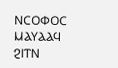ⲚⲤⲞⲪⲞⲤ ⲘⲀⲨⲀⲀϤ ϨⲒⲦⲚ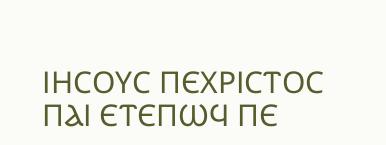ⲒⲎⲤⲞⲨⲤ ⲠⲈⲬⲢⲒⲤⲦⲞⲤ ⲠⲀⲒ ⲈⲦⲈⲠⲰϤ ⲠⲈ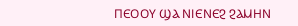ⲠⲈⲞⲞⲨ ϢⲀ ⲚⲒⲈⲚⲈϨ ϨⲀⲘⲎⲚ